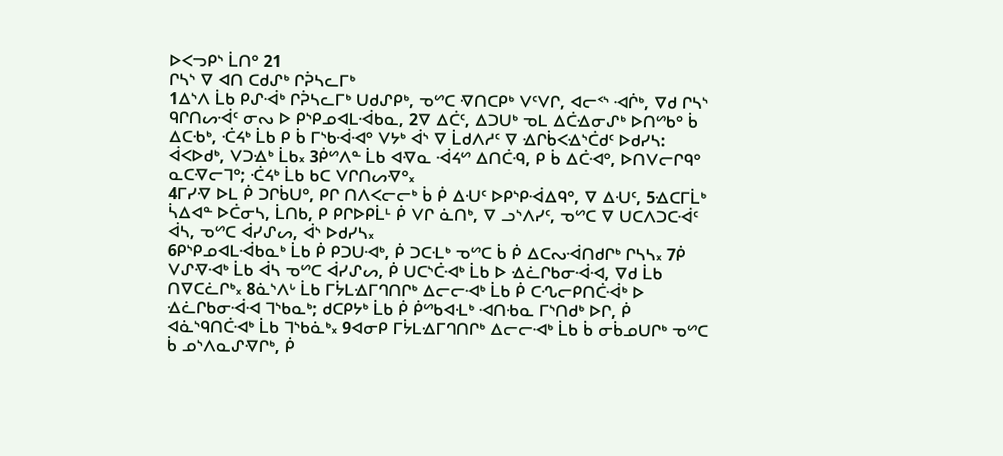ᐅᐸᓓᑭᔅ ᒫᑎᐤ 21
ᒋᓴᔅ ᐁ ᐊᑎ ᑕᑯᔑᒃ ᒋᕉᓴᓚᒥᒃ
1ᐃᔅᐱ ᒫᑲ ᑭᔑᐙᒃ ᒋᕉᓴᓚᒥᒃ ᑌᑯᔑᑭᒃ, ᓀᔥᑕ ᐌᑎᑕᑭᒃ ᐯᑦᐯᒋ, ᐊᓕᑉᔅ ᐗᒌᒃ, ᐁᑯ ᒋᓴᔅ ᑫᒋᑎᔕᐙᑦ ᓂᔓ ᐅ ᑭᔅᑭᓄᐊᒪᐙᑲᓇ, 2ᐁ ᐃᑖᑦ, ᐃᑐᑌᒃ ᓀᒪ ᐃᑖᐎᓂᔑᒃ ᐅᑎᔥᑲᐤ ᑳ ᐃᑕᑾᒃ, ᑣᔦᒃ ᒫᑲ ᑭ ᑳ ᒥᔅᑲᐙᐗᐤ ᐯᔭᒃ ᐋᔅ ᐁ ᒫᑯᐱᓱᑦ ᐁ ᐎᒋᑳᐸᐎᔅᑖᑯᑦ ᐅᑯᓯᓴ: ᐋᐸᐅᑯᒃ, ᐯᑐᐎᒃ ᒫᑲ᙮ 3ᑮᔥᐱᓐ ᒫᑲ ᐊᐌᓇ ᐙᔦᔥ ᐃᑎᑖᑴ, ᑭ ᑳ ᐃᑖᐗᐤ, ᐅᑎᐯᓕᒋᑫᐤ ᓇᑕᐌᓕᒣᐤ; ᑣᔦᒃ ᒫᑲ ᑲᑕ ᐯᒋᑎᔕᐌᐤ᙮
4ᒥᓯᐌ ᐅᒪ ᑮ ᑐᒋᑳᑌᐤ, ᑭᒋ ᑎᐱᐸᓕᓕᒃ ᑳ ᑮ ᐃᑗᑦ ᐅᑭᔅᑭᐙᐃᑫᐤ, ᐁ ᐃᑗᑦ, 5ᐎᑕᒥᒫᒃ ᓵᐃᐊᓐ ᐅᑖᓂᓴ, ᒫᑎᑲ, ᑭ ᑭᒋᐅᑭᒫᒻ ᑮ ᐯᒋ ᓈᑎᒃ, ᐁ ᓗᔅᐱᓯᑦ, ᓀᔥᑕ ᐁ ᑌᑕᐱᑐᑕᐙᑦ ᐋᓴ, ᓀᔥᑕ ᐋᓯᔑᔕ, ᐋᔅ ᐅᑯᓯᓴ᙮
6ᑭᔅᑭᓄᐊᒪᐙᑲᓇᒃ ᒫᑲ ᑮ ᑭᑐᑌᐗᒃ, ᑮ ᑐᑕᒶᒃ ᓀᔥᑕ ᑳ ᑮ ᐃᑕᔓᐙᑎᑯᒋᒃ ᒋᓴᓴ᙮ 7ᑮ ᐯᔑᐌᐗᒃ ᒫᑲ ᐋᓴ ᓀᔥᑕ ᐋᓯᔑᔕ, ᑮ ᑌᑕᔅᑖᐗᒃ ᒫᑲ ᐅ ᐎᓛᒋᑲᓂᐙᐗ, ᐁᑯ ᒫᑲ ᑎᐁᑕᓛᒋᒃ᙮ 8ᓈᔅᐱᒡ ᒫᑲ ᒥᔮᒪᐎᒥᒉᑎᒋᒃ ᐃᓕᓕᐗᒃ ᒫᑲ ᑮ ᑕᔗᓕᑭᑎᑖᐙᒃ ᐅ ᐎᓛᒋᑲᓂᐙᐗ ᒣᔅᑲᓇᒃ; ᑯᑕᑭᔭᒃ ᒫᑲ ᑮ ᑮᔥᑲᐊᒶᒃ ᐗᑎᑾᓇ ᒥᔅᑎᑯᒃ ᐅᒋ, ᑮ ᐊᓈᔅᑫᑎᑖᐗᒃ ᒫᑲ ᒣᔅᑲᓈᒃ᙮ 9ᐊᓂᑭ ᒥᔮᒪᐎᒥᒉᑎᒋᒃ ᐃᓕᓕᐗᒃ ᒫᑲ ᑳ ᓂᑳᓄᑌᒋᒃ ᓀᔥᑕ ᑳ ᓄᔅᐱᓇᔑᐌᒋᒃ, ᑮ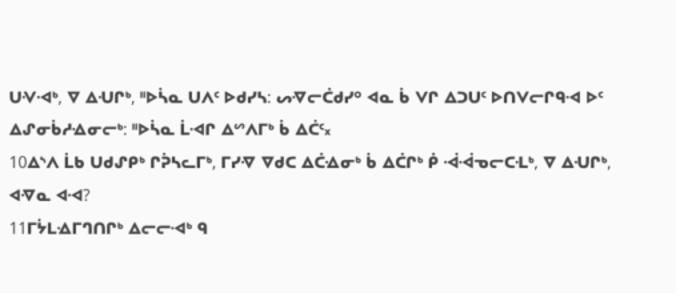ᑌᐺᐗᒃ, ᐁ ᐃᑗᒋᒃ, ᐦᐅᓵᓇ ᑌᐱᑦ ᐅᑯᓯᓴ: ᔕᐌᓕᑖᑯᓯᐤ ᐊᓇ ᑳ ᐯᒋ ᐃᑐᑌᑦ ᐅᑎᐯᓕᒋᑫᐗ ᐅᑦ ᐃᔑᓂᑳᓱᐎᓂᓕᒃ: ᐦᐅᓵᓇ ᒫᐗᒋ ᐃᔥᐱᒥᒃ ᑳ ᐃᑖᑦ᙮
10ᐃᔅᐱ ᒫᑲ ᑌᑯᔑᑭᒃ ᒋᕉᓴᓚᒥᒃ, ᒥᓯᐌ ᐁᑯᑕ ᐃᑖᐎᓂᒃ ᑳ ᐃᑖᒋᒃ ᑮ ᐙᐙᓀᓕᑕᒶᒃ, ᐁ ᐃᑗᒋᒃ, ᐊᐌᓇ ᐊᐗ?
11ᒥᔮᒪᐎᒥᒉᑎᒋᒃ ᐃᓕᓕᐗᒃ ᑫ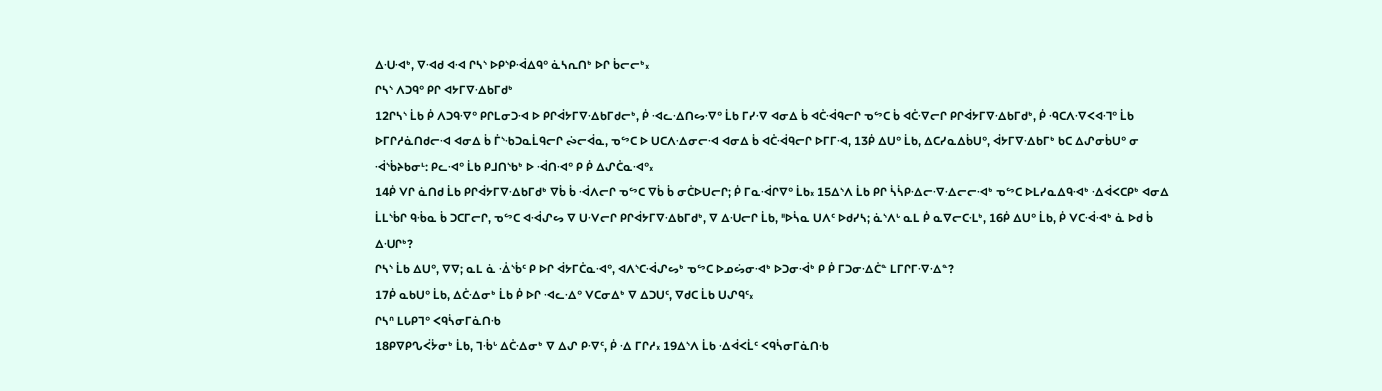ᐃᑗᐗᒃ, ᐁᐗᑯ ᐊᐗ ᒋᓴᔅ ᐅᑭᔅᑭᐙᐃᑫᐤ ᓈᓴᕆᑎᒃ ᐅᒋ ᑳᓕᓕᒃ᙮
ᒋᓴᔅ ᐱᑐᑫᐤ ᑭᒋ ᐊᔭᒥᐁᐎᑲᒥᑯᒃ
12ᒋᓴᔅ ᒫᑲ ᑮ ᐱᑐᑫᐌᐤ ᑭᒋᒪᓂᑐᐗ ᐅ ᑭᒋᐋᔭᒥᐁᐎᑲᒥᑯᓕᒃ, ᑮ ᐗᓚᐎᑎᔕᐌᐤ ᒫᑲ ᒥᓯᐌ ᐊᓂᐃ ᑳ ᐊᑖᐙᑫᓕᒋ ᓀᔥᑕ ᑳ ᐊᑖᐌᓕᒋ ᑭᒋᐋᔭᒥᐁᐎᑲᒥᑯᒃ, ᑮ ᑴᑕᐱᐌᐸᐊᒬᐤ ᒫᑲ ᐅᒥᒋᓱᓈᑎᑯᓕᐗ ᐊᓂᐃ ᑳ ᒦᔅᑾᑐᓇᒫᑫᓕᒋ ᔔᓕᐋᓇ, ᓀᔥᑕ ᐅ ᑌᑕᐱᐎᓂᓕᐗ ᐊᓂᐃ ᑳ ᐊᑖᐙᑫᓕᒋ ᐅᒥᒥᐗ, 13ᑮ ᐃᑌᐤ ᒫᑲ, ᐃᑕᓯᓇᐃᑳᑌᐤ, ᐋᔭᒥᐁᐎᑲᒥᒃ ᑲᑕ ᐃᔑᓂᑳᑌᐤ ᓂ ᐙᔅᑳᔨᑲᓂᒻ: ᑭᓚᐗᐤ ᒫᑲ ᑭᒧᑎᔅᑲᒃ ᐅ ᐙᑎᐗᐤ ᑭ ᑮ ᐃᔑᑖᓇᐗᐤ᙮
14ᑮ ᐯᒋ ᓈᑎᑯ ᒫᑲ ᑭᒋᐋᔭᒥᐁᐎᑲᒥᑯᒃ ᐁᑳ ᑳ ᐙᐱᓕᒋ ᓀᔥᑕ ᐁᑳ ᑳ ᓂᑖᐅᑌᓕᒋ; ᑮ ᒥᓇᐙᒋᐁᐤ ᒫᑲ᙮ 15ᐃᔅᐱ ᒫᑲ ᑭᒋ ᓵᓵᑭᐎᓕᐌᐎᓕᓕᐗᒃ ᓀᔥᑕ ᐅᒪᓯᓇᐃᑫᐗᒃ ᐎᐋᐸᑕᑭᒃ ᐊᓂᐃ ᒫᒪᔅᑳᒋ ᑫᒀᓇ ᑳ ᑐᑕᒥᓕᒋ, ᓀᔥᑕ ᐊᐙᔑᔕ ᐁ ᑌᐺᓕᒋ ᑭᒋᐋᔭᒥᐁᐎᑲᒥᑯᒃ, ᐁ ᐃᑗᓕᒋ ᒫᑲ, ᐦᐅᓵᓇ ᑌᐱᑦ ᐅᑯᓯᓴ; ᓈᔅᐱᒡ ᓇᒪ ᑮ ᓇᐁᓕᑕᒶᒃ, 16ᑮ ᐃᑌᐤ ᒫᑲ, ᑮ ᐯᑕᐙᐗᒃ ᓈ ᐅᑯ ᑳ ᐃᑗᒋᒃ?
ᒋᓴᔅ ᒫᑲ ᐃᑌᐤ, ᐁᐁ; ᓇᒪ ᓈ ᐐᔅᑳᑦ ᑭ ᐅᒋ ᐋᔭᒥᑖᓇᐗᐤ, ᐊᐱᔅᑕᐙᔑᔕᒃ ᓀᔥᑕ ᐅᓄᔖᓂᐗᒃ ᐅᑐᓂᐙᒃ ᑭ ᑮ ᒥᑐᓂᐎᑖᓐ ᒪᒥᒋᒥᐌᐎᓐ?
17ᑮ ᓇᑲᑌᐤ ᒫᑲ, ᐃᑖᐎᓂᒃ ᒫᑲ ᑮ ᐅᒋ ᐗᓚᐎᐤ ᐯᑕᓂᐃᒃ ᐁ ᐃᑐᑌᑦ, ᐁᑯᑕ ᒫᑲ ᑌᔑᑫᑦ᙮
ᒋᓴᐢ ᒪᒐᑭᒣᐤ ᐸᑫᓵᓂᒥᓈᑎᑾ
18ᑭᐁᑭᔐᐹᔮᓂᒃ ᒫᑲ, ᒣᒀᒡ ᐃᑖᐎᓂᒃ ᐁ ᐃᔑ ᑭᐌᑦ, ᑮ ᐎ ᒥᒋᓱ᙮ 19ᐃᔅᐱ ᒫᑲ ᐎᐋᐸᒫᑦ ᐸᑫᓵᓂᒥᓈᑎᑾ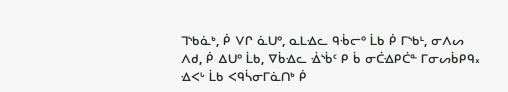ᒣᔅᑲᓈᒃ, ᑮ ᐯᒋ ᓈᑌᐤ, ᓇᒪᐎᓚ ᑫᒀᓕᐤ ᒫᑲ ᑮ ᒥᔅᑲᒻ, ᓂᐱᔕ ᐱᑯ, ᑮ ᐃᑌᐤ ᒫᑲ, ᐁᑳᐎᓚ ᐐᔅᑳᑦ ᑭ ᑳ ᓂᑖᐎᑭᑖᓐ ᒥᓂᔕᑳᑭᑫ᙮ ᐎᐸᒡ ᒫᑲ ᐸᑫᓵᓂᒥᓈᑎᒃ ᑮ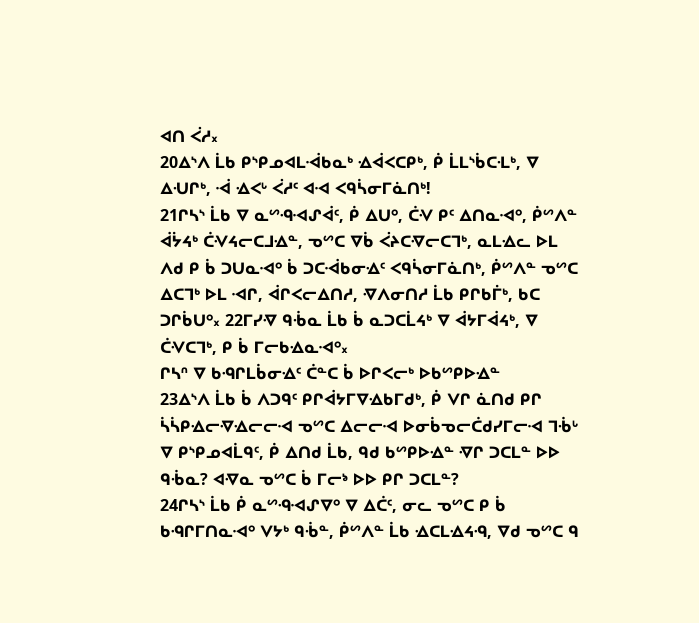ᐊᑎ ᐹᓱ᙮
20ᐃᔅᐱ ᒫᑲ ᑭᔅᑭᓄᐊᒪᐙᑲᓇᒃ ᐎᐋᐸᑕᑭᒃ, ᑮ ᒫᒪᔅᑳᑕᒶᒃ, ᐁ ᐃᑗᒋᒃ, ᐙ ᐎᐸᒡ ᐹᓱᑦ ᐊᐗ ᐸᑫᓵᓂᒥᓈᑎᒃ!
21ᒋᓴᔅ ᒫᑲ ᐁ ᓇᔥᑴᐗᔑᐋᑦ, ᑮ ᐃᑌᐤ, ᑖᐺ ᑭᑦ ᐃᑎᓇᐗᐤ, ᑮᔥᐱᓐ ᐋᔮᔦᒃ ᑖᐺᔦᓕᑕᒧᐎᓐ, ᓀᔥᑕ ᐁᑳ ᐹᔨᑕᐌᓕᑕᒣᒃ, ᓇᒪᐎᓚ ᐅᒪ ᐱᑯ ᑭ ᑳ ᑐᑌᓇᐗᐤ ᑳ ᑐᑕᐙᑲᓂᐎᑦ ᐸᑫᓵᓂᒥᓈᑎᒃ, ᑮᔥᐱᓐ ᓀᔥᑕ ᐃᑕᒣᒃ ᐅᒪ ᐗᒋ, ᐋᒋᐸᓕᐃᑎᓱ, ᐌᐱᓂᑎᓱ ᒫᑲ ᑭᒋᑲᒦᒃ, ᑲᑕ ᑐᒋᑳᑌᐤ᙮ 22ᒥᓯᐌ ᑫᒀᓇ ᒫᑲ ᑳ ᓇᑐᑕᒫᔦᒃ ᐁ ᐋᔭᒥᐋᔦᒃ, ᐁ ᑖᐺᑕᒣᒃ, ᑭ ᑳ ᒥᓕᑲᐎᓇᐗᐤ᙮
ᒋᓴᐢ ᐁ ᑲᑴᒋᒪᑳᓂᐎᑦ ᑖᓐᑕ ᑳ ᐅᒋᐸᓕᒃ ᐅᑲᔥᑭᐅᐎᓐ
23ᐃᔅᐱ ᒫᑲ ᑳ ᐱᑐᑫᑦ ᑭᒋᐋᔭᒥᐁᐎᑲᒥᑯᒃ, ᑮ ᐯᒋ ᓈᑎᑯ ᑭᒋ ᓵᓵᑭᐎᓕᐌᐎᓕᓕᐗ ᓀᔥᑕ ᐃᓕᓕᐗ ᐅᓂᑳᓀᓕᑖᑯᓯᒥᓕᐗ ᒣᒀᒡ ᐁ ᑭᔅᑭᓄᐊᒫᑫᑦ, ᑮ ᐃᑎᑯ ᒫᑲ, ᑫᑯ ᑲᔥᑭᐅᐎᓐ ᐌᒋ ᑐᑕᒪᓐ ᐅᐅ ᑫᒀᓇ? ᐊᐌᓇ ᓀᔥᑕ ᑳ ᒥᓕᔉ ᐅᐅ ᑭᒋ ᑐᑕᒪᓐ?
24ᒋᓴᔅ ᒫᑲ ᑮ ᓇᔥᑴᐗᔑᐁᐤ ᐁ ᐃᑖᑦ, ᓂᓚ ᓀᔥᑕ ᑭ ᑳ ᑲᑴᒋᒥᑎᓇᐗᐤ ᐯᔭᒃ ᑫᒀᓐ, ᑮᔥᐱᓐ ᒫᑲ ᐎᑕᒪᐎᔦᑴ, ᐁᑯ ᓀᔥᑕ ᑫ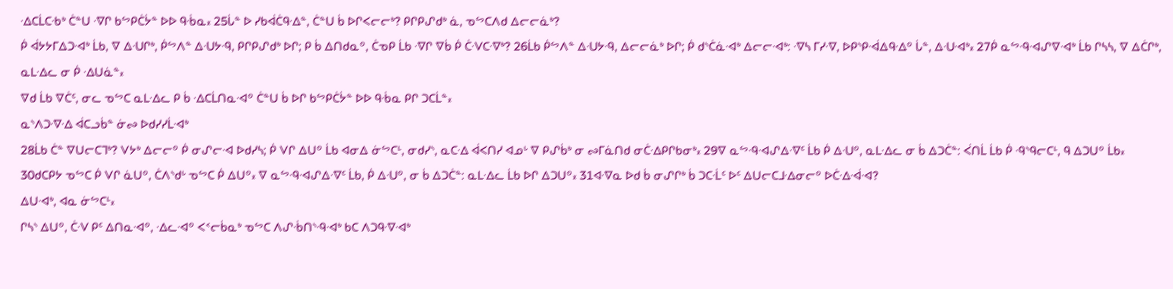ᐎᑕᒫᑕᑾᒃ ᑖᓐᑌ ᐌᒋ ᑲᔥᑭᑖᔮᓐ ᐅᐅ ᑫᒀᓇ᙮ 25ᒑᓐ ᐅ ᓯᑲᐋᑖᑫᐎᓐ, ᑖᓐᑌ ᑳ ᐅᒋᐸᓕᓕᒃ? ᑭᒋᑭᔑᑯᒃ ᓈ, ᓀᔥᑕᐱᑯ ᐃᓕᓕᓈᒃ?
ᑮ ᐋᔭᔭᒥᐃᑐᐗᒃ ᒫᑲ, ᐁ ᐃᑗᒋᒃ, ᑮᔥᐱᓐ ᐃᑗᔭᑴ, ᑭᒋᑭᔑᑯᒃ ᐅᒋ; ᑭ ᑳ ᐃᑎᑯᓇᐤ, ᑖᓀᑭ ᒫᑲ ᐌᒋ ᐁᑳ ᑮ ᑖᐺᑕᐌᒃ? 26ᒫᑲ ᑮᔥᐱᓐ ᐃᑗᔭᑴ, ᐃᓕᓕᓈᒃ ᐅᒋ; ᑮ ᑯᔅᑖᓈᐗᒃ ᐃᓕᓕᐗᒃ: ᐌᓴ ᒥᓯᐌ, ᐅᑭᔅᑭᐙᐃᑫᐎᐤ ᒑᓐ, ᐃᑗᐗᒃ᙮ 27ᑮ ᓇᔥᑴᐗᔑᐁᐗᒃ ᒫᑲ ᒋᓴᓴ, ᐁ ᐃᑖᒋᒃ, ᓇᒪᐎᓚ ᓂ ᑮ ᐎᑌᓈᓐ᙮
ᐁᑯ ᒫᑲ ᐁᑖᑦ, ᓂᓚ ᓀᔥᑕ ᓇᒪᐎᓚ ᑭ ᑳ ᐎᑕᒫᑎᓇᐗᐤ ᑖᓐᑌ ᑳ ᐅᒋ ᑲᔥᑭᑖᔮᓐ ᐅᐅ ᑫᒀᓇ ᑭᒋ ᑐᑕᒫᓐ᙮
ᓇᔅᐱᑐᐌᐎ ᐋᑕᓗᑳᓐ ᓃᔓ ᐅᑯᓯᓯᒫᐗᒃ
28ᒫᑲ ᑖᓐ ᐁᑌᓕᑕᒣᒃ? ᐯᔭᒃ ᐃᓕᓕᐤ ᑮ ᓂᔑᓕᐗ ᐅᑯᓯᓴ; ᑮ ᐯᒋ ᐃᑌᐤ ᒫᑲ ᐊᓂᐃ ᓃᔥᑕᒻ, ᓂᑯᓯᔅ, ᓇᑕᐎ ᐋᐸᑎᓯ ᐊᓄᒡ ᐁ ᑭᔑᑳᒃ ᓂ ᔓᒥᓈᑎᑯ ᓂᑖᐎᑭᒋᑲᓂᒃ᙮ 29ᐁ ᓇᔥᑴᐗᔑᐃᐌᑦ ᒫᑲ ᑮ ᐃᑗᐤ, ᓇᒪᐎᓚ ᓂ ᑳ ᐃᑐᑖᓐ: ᐹᑎᒫ ᒫᑲ ᑮ ᑴᔅᑫᓕᑕᒻ, ᑫ ᐃᑐᑌᐤ ᒫᑲ᙮ 30ᑯᑕᑭᔭ ᓀᔥᑕ ᑮ ᐯᒋ ᓈᑌᐤ, ᑖᐱᔅᑯᒡ ᓀᔥᑕ ᑮ ᐃᑌᐤ᙮ ᐁ ᓇᔥᑴᐗᔑᐃᐌᑦ ᒫᑲ, ᑮ ᐃᑗᐤ, ᓂ ᑳ ᐃᑐᑖᓐ: ᓇᒪᐎᓚ ᒫᑲ ᐅᒋ ᐃᑐᑌᐤ᙮ 31ᐊᐌᓇ ᐅᑯ ᑳ ᓂᔑᒋᒃ ᑳ ᑐᑕᒸᑦ ᐅᑦ ᐃᑌᓕᑕᒧᐎᓂᓕᐤ ᐅᑖᐎᐙᐗ?
ᐃᑌᐗᒃ, ᐊᓇ ᓃᔥᑕᒻ᙮
ᒋᓴᔅ ᐃᑌᐤ, ᑖᐺ ᑭᑦ ᐃᑎᓇᐗᐤ, ᐎᓚᐗᐤ ᐸᑉᓕᑳᓇᒃ ᓀᔥᑕ ᐱᔑᒀᑎᔅᑴᐗᒃ ᑲᑕ ᐱᑐᑫᐌᐗᒃ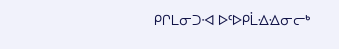ᑭᒋᒪᓂᑐᐗ ᐅᑦᐅᑭᒫᐎᐎᓂᓕᒃ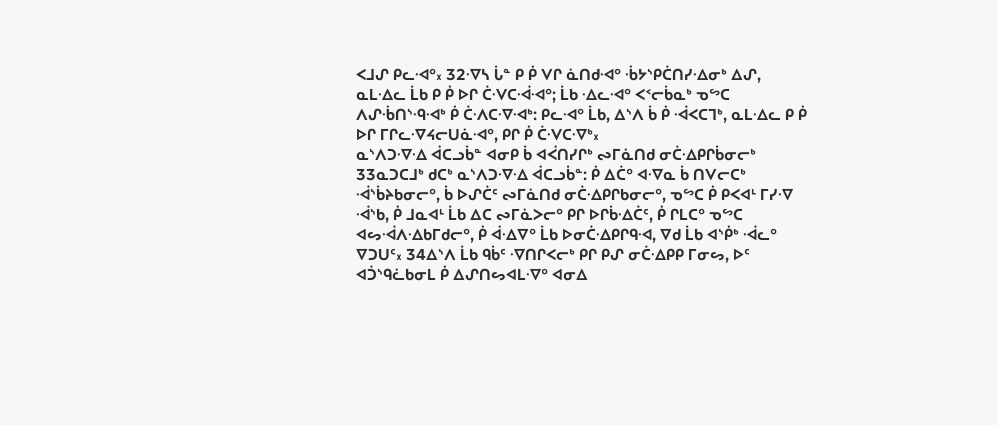ᐸᒧᔑ ᑭᓚᐗᐤ᙮ 32ᐌᓴ ᒑᓐ ᑭ ᑮ ᐯᒋ ᓈᑎᑯᐗᐤ ᒀᔭᔅᑭᑖᑎᓯᐎᓂᒃ ᐃᔑ, ᓇᒪᐎᓚ ᒫᑲ ᑭ ᑮ ᐅᒋ ᑖᐺᑕᐙᐗᐤ; ᒫᑲ ᐎᓚᐗᐤ ᐸᑉᓕᑳᓇᒃ ᓀᔥᑕ ᐱᔑᒀᑎᔅᑴᐗᒃ ᑮ ᑖᐼᑕᐌᐗᒃ: ᑭᓚᐗᐤ ᒫᑲ, ᐃᔅᐱ ᑳ ᑮ ᐙᐸᑕᒣᒃ, ᓇᒪᐎᓚ ᑭ ᑮ ᐅᒋ ᒥᒋᓚᐌᔦᓕᑌᓈᐗᐤ, ᑭᒋ ᑮ ᑖᐺᑕᐌᒃ᙮
ᓇᔅᐱᑐᐌᐎ ᐋᑕᓗᑳᓐ ᐊᓂᑭ ᑳ ᐊᐹᑎᓯᒋᒃ ᔓᒥᓈᑎᑯ ᓂᑖᐎᑭᒋᑳᓂᓕᒃ
33ᓇᑐᑕᒧᒃ ᑯᑕᒃ ᓇᔅᐱᑐᐌᐎ ᐋᑕᓗᑳᓐ: ᑮ ᐃᑖᐤ ᐊᐌᓇ ᑳ ᑎᐯᓕᑕᒃ ᐙᔅᑳᔨᑲᓂᓕᐤ, ᑳ ᐅᔑᑖᑦ ᔓᒥᓈᑎᑯ ᓂᑖᐎᑭᒋᑲᓂᓕᐤ, ᓀᔥᑕ ᑮ ᑭᐸᐊᒻ ᒥᓯᐌ ᐙᔅᑲ, ᑮ ᒧᓇᐊᒻ ᒫᑲ ᐃᑕ ᔓᒥᓈᐳᓕᐤ ᑭᒋ ᐅᒋᑳᐎᑖᑦ, ᑮ ᒋᒪᑕᐤ ᓀᔥᑕ ᐊᔕᐙᐱᐎᑲᒥᑯᓕᐤ, ᑮ ᐋᐎᐁᐤ ᒫᑲ ᐅᓂᑖᐎᑭᒋᑫᐗ, ᐁᑯ ᒫᑲ ᐊᔅᑮᒃ ᐙᓚᐤ ᐁᑐᑌᑦ᙮ 34ᐃᔅᐱ ᒫᑲ ᑫᑳᑦ ᐌᑎᒋᐸᓕᒃ ᑭᒋ ᑭᔑ ᓂᑖᐎᑭᑭ ᒥᓂᔕ, ᐅᑦ ᐊᑑᔅᑫᓛᑲᓂᒪ ᑮ ᐃᔑᑎᔕᐊᒪᐌᐤ ᐊᓂᐃ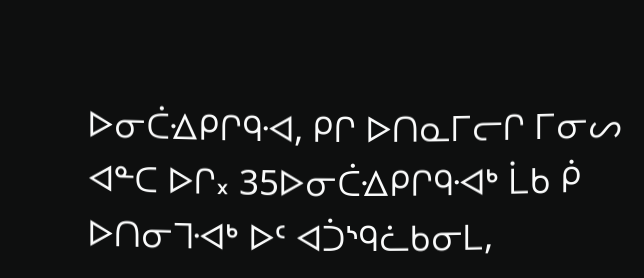ᐅᓂᑖᐎᑭᒋᑫᐗ, ᑭᒋ ᐅᑎᓇᒥᓕᒋ ᒥᓂᔕ ᐊᓐᑕ ᐅᒋ᙮ 35ᐅᓂᑖᐎᑭᒋᑫᐗᒃ ᒫᑲ ᑮ ᐅᑎᓂᒣᐗᒃ ᐅᑦ ᐊᑑᔅᑫᓛᑲᓂᒪ,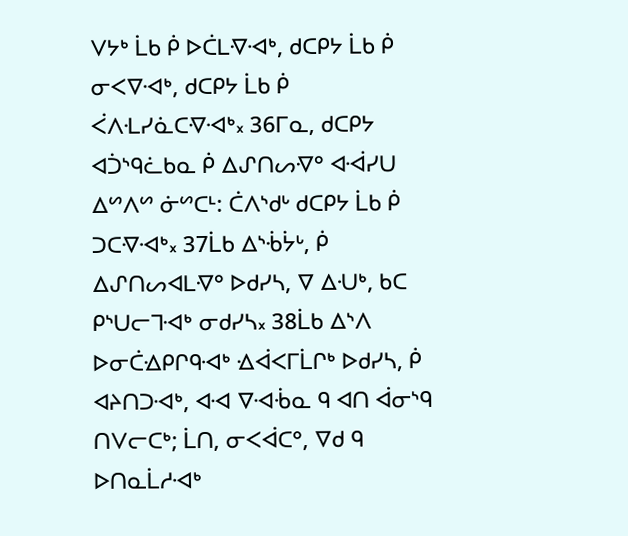ᐯᔭᒃ ᒫᑲ ᑮ ᐅᑖᒪᐌᐗᒃ, ᑯᑕᑭᔭ ᒫᑲ ᑮ ᓂᐸᐁᐗᒃ, ᑯᑕᑭᔭ ᒫᑲ ᑮ ᐹᐱᒶᓯᓈᑕᐌᐗᒃ᙮ 36ᒥᓇ, ᑯᑕᑭᔭ ᐊᑑᔅᑫᓛᑲᓇ ᑮ ᐃᔑᑎᔕᐌᐤ ᐊᐙᓯᑌ ᐃᔥᐱᔥ ᓃᔥᑕᒻ: ᑖᐱᔅᑯᒡ ᑯᑕᑭᔭ ᒫᑲ ᑮ ᑐᑕᐌᐗᒃ᙮ 37ᒫᑲ ᐃᔅᒀᔮᒡ, ᑮ ᐃᔑᑎᔕᐊᒪᐌᐤ ᐅᑯᓯᓴ, ᐁ ᐃᑗᒃ, ᑲᑕ ᑭᔅᑌᓕᒣᐗᒃ ᓂᑯᓯᓴ᙮ 38ᒫᑲ ᐃᔅᐱ ᐅᓂᑖᐎᑭᒋᑫᐗᒃ ᐎᐋᐸᒥᒫᒋᒃ ᐅᑯᓯᓴ, ᑮ ᐊᔨᑎᑐᐗᒃ, ᐊᐗ ᐁᐗᒀᓇ ᑫ ᐊᑎ ᐋᓂᔅᑫ ᑎᐯᓕᑕᒃ; ᒫᑎ, ᓂᐸᐋᑕᐤ, ᐁᑯ ᑫ ᐅᑎᓇᒫᓱᐗᒃ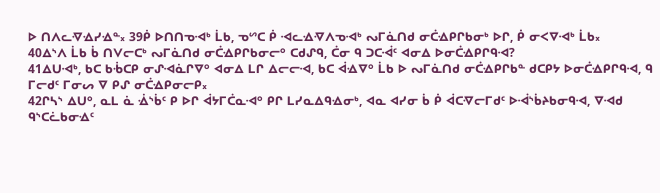ᐅ ᑎᐱᓚᐌᐎᓯᐎᓐ᙮ 39ᑮ ᐅᑎᑎᓀᐗᒃ ᒫᑲ, ᓀᔥᑕ ᑮ ᐗᓚᐎᐌᐱᓀᐗᒃ ᔓᒥᓈᑎᑯ ᓂᑖᐎᑭᒋᑲᓂᒃ ᐅᒋ, ᑮ ᓂᐸᐁᐗᒃ ᒫᑲ᙮
40ᐃᔅᐱ ᒫᑲ ᑳ ᑎᐯᓕᑕᒃ ᔓᒥᓈᑎᑯ ᓂᑖᐎᑭᒋᑲᓂᓕᐤ ᑕᑯᔑᑫ, ᑖᓂ ᑫ ᑐᑕᐙᑦ ᐊᓂᐃ ᐅᓂᑖᐎᑭᒋᑫᐗ?
41ᐃᑌᐗᒃ, ᑲᑕ ᑲᒀᑕᑭ ᓂᔑᐗᓈᒋᐁᐤ ᐊᓂᐃ ᒪᒋ ᐃᓕᓕᐗ, ᑲᑕ ᐋᐎᐁᐤ ᒫᑲ ᐅ ᔓᒥᓈᑎᑯ ᓂᑖᐎᑭᒋᑲᓐ ᑯᑕᑭᔭ ᐅᓂᑖᐎᑭᒋᑫᐗ, ᑫ ᒥᓕᑯᑦ ᒥᓂᔕ ᐁ ᑭᔑ ᓂᑖᐎᑭᓂᓕᑭ᙮
42ᒋᓴᔅ ᐃᑌᐤ, ᓇᒪ ᓈ ᐐᔅᑳᑦ ᑭ ᐅᒋ ᐋᔭᒥᑖᓇᐗᐤ ᑭᒋ ᒪᓯᓇᐃᑫᐎᓂᒃ, ᐊᓇ ᐊᓯᓂ ᑳ ᑮ ᐋᑕᐌᓕᒥᑯᑦ ᐅᐙᔅᑳᔨᑲᓂᑫᐗ, ᐁᐗᑯ ᑫᔅᑕᓛᑲᓂᐎᑦ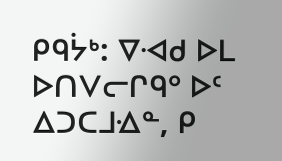ᑭᑫᔮᒃ: ᐁᐗᑯ ᐅᒪ ᐅᑎᐯᓕᒋᑫᐤ ᐅᑦ ᐃᑐᑕᒧᐎᓐ, ᑭ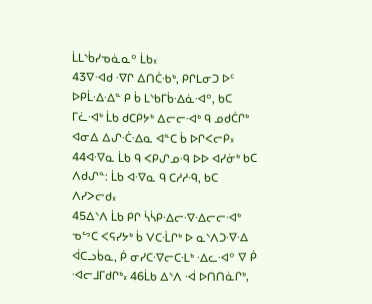ᒫᒪᔅᑳᓯᓀᓈᓇᐤ ᒫᑲ᙮
43ᐁᐗᑯ ᐌᒋ ᐃᑎᑖᑾᒃ, ᑭᒋᒪᓂᑐ ᐅᑦ ᐅᑭᒫᐎᐎᓐ ᑭ ᑳ ᒪᔅᑲᒥᑳᐎᓈᐗᐤ, ᑲᑕ ᒥᓛᐗᒃ ᒫᑲ ᑯᑕᑭᔭᒃ ᐃᓕᓕᐗᒃ ᑫ ᓄᑯᑖᒋᒃ ᐊᓂᐃ ᐃᔑᑣᐎᓇ ᐊᓐᑕ ᑳ ᐅᒋᐸᓕᑭ᙮ 44ᐊᐌᓇ ᒫᑲ ᑫ ᐸᑭᔑᓄᑴ ᐅᐅ ᐊᓯᓃᒃ ᑲᑕ ᐱᑯᔑᓐ: ᒫᑲ ᐊᐌᓇ ᑫ ᑕᓱᓱᑴ, ᑲᑕ ᐱᓯᐳᓕᑯ᙮
45ᐃᔅᐱ ᒫᑲ ᑭᒋ ᓵᓵᑭᐎᓕᐌᐎᓕᓕᐗᒃ ᓀᔥᑕ ᐸᕋᓯᔭᒃ ᑳ ᐯᑕᒸᒋᒃ ᐅ ᓇᔅᐱᑐᐌᐎ ᐋᑕᓗᑳᓇ, ᑮ ᓂᓯᑕᐌᓕᑕᒶᒃ ᐎᓚᐗᐤ ᐁ ᑮ ᐗᓕᒧᒥᑯᒋᒃ᙮ 46ᒫᑲ ᐃᔅᐱ ᐙ ᐅᑎᑎᓈᒋᒃ,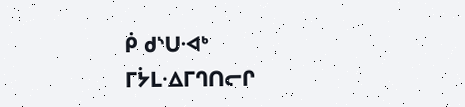ᑮ ᑯᔅᑌᐗᒃ ᒥᔮᒪᐎᒥᒉᑎᓕᒋ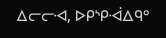ᐃᓕᓕᐗ, ᐅᑭᔅᑭᐙᐃᑫᐤ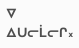ᐁ ᐃᑌᓕᒫᓕᒋ᙮